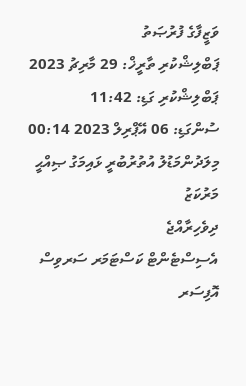ވަޒީފާގެ ފުރުޞަތު
ޕަބްލިޝްކުރި ތާރީޚް: 29 މާރިޗު 2023
ޕަބްލިޝްކުރި ގަޑި: 11:42
ސުންގަޑި: 06 އޭޕްރިލް 2023 00:14
މިލަދުންމަޑުލު އުތުރުބުރީ ޅައިމަގު ޞިއްޙީ މަރުކަޒު
ދިވެހިރާއްޖެ
އެސިސްޓެންޓް ކަސްޓަމަރ ސަރވިސް އޮފިސަރ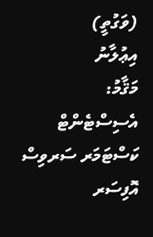(ވަގުތީ)
އިޢުލާނު
މަޤާމު:
އެސިސްޓެންޓް ކަސްޓަމަރ ސަރވިސް އޮފިސަރ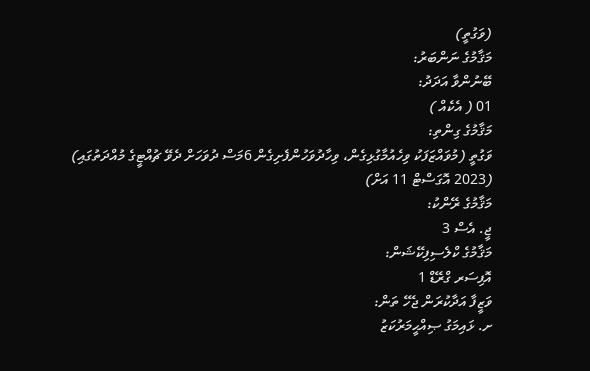(ވަގުތީ)
މަޤާމުގެ ނަންބަރު:
ބޭނުންވާ އަދަދު:
01 ( އެކެއް )
މަޤާމުގެ ގިންތި:
ވަގުތީ (މުވައްޒަފަކު ވިހެއުމާގުޅިގެން، ވިހާދުވަހުންފެށިގެން 6މަސް ދުވަހަށް ދެވޭ ޗުއްޓީގެ މުއްދަތުގައި)
(2023 އޮގަސްޓް 11 އަށް)
މަޤާމުގެ ރޭންކު:
ޖީ. އެސް 3
މަޤާމުގެ ކްލެސިފިކޭޝަން:
އޮފިސަރ ގްރޭޑް 1
ވަޒީފާ އަދާކުރަން ޖެހޭ ތަން:
ށ. ޅައިމަގު ޞިއްޙީމަރުކަޒު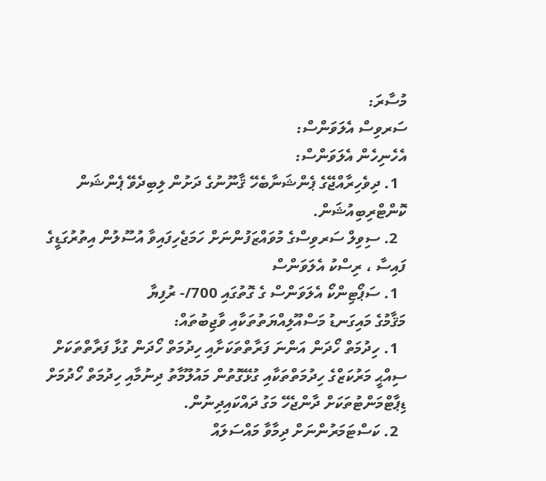މުސާރަ:
ސަރވިސް އެލަވަންސް:
އެހެނިހެން އެލަވަންސް:
  1. ދިވެހިރާއްޖޭގެ ޕެންޝަނާބެހޭ ޤާނޫނުގެ ދަށުން ލިބިދެވޭ ޕެންޝަން ކޮންޓްރިބިއުޝަން.
  2. ސިވިލް ސަރވިސްގެ މުވައްޒަފުންނަށް ހަމަޖެހިފައިވާ އުސޫލުން އިތުރުގަޑީގެ ފައިސާ ، ރިސްކު އެލަވަންސް
  1. ސަޕޯޓިންކޯ އެލަވަންސް ގެ ގޮތުގައި 700/- ރުފިޔާ
މަޤާމުގެ މައިގަނޑު މަސްއޫލިއްޔަތުތަކާއި ވާޖިބުތައް:
  1. ހިދުމަތް ހޯދަން އަންނަ ފަރާތްތަކަށާއި ހިދުމަތް ހޯދަން ގުޅާ ފަރާތްތަކަށް ސިއްޙީ މަރުކަޒްގެ ހިދުމަތްތަކާއި ގުޅޭގޮތުން މައުލޫމާތު ދިނުމާއި ހިދުމަތް ހޯދުމަށް ޑިޕާޓްމަންޓުތަކަށް ދާންޖެހޭ މަގު ދައްކައިދިނުން.
  2. ކަސްޓަމަރުންނަށް ދިމާވާ މައްސަލައް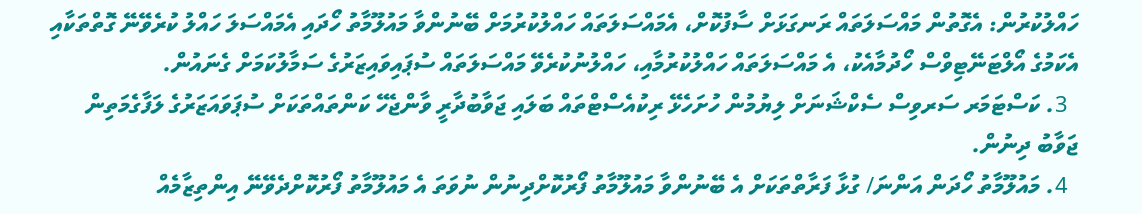ހައްލުކުރުން: އެގޮތުން މައްސަލަތައް ރަނގަޅަށް ސާފުކޮށް، އެމައްސަލަތައް ހައްލުކުރުމަށް ބޭނުންވާ މައުލޫމާތު ހޯދައި އެމައްސަލަ ހައްލު ކުރެވޭނޭ ގޮތްތަކާއި އެކަމުގެ އޯލްޓަނޭޓިވްސް ހޯދުމާއެކު، އެ މައްސަލަތައް ހައްލުކުރުމާއި، ހައްލުނުކުރެވޭ މައްސަލަތައް ސުޕައިވައިޒަރުގެ ސަމާލުކަމަށް ގެނައުން.
  3. ކަސްޓަމަރ ސަރވިސް ސެކްޝަނަށް ލިޔުމުން ހުށަހެޅޭ ރިކުއެސްޓްތައް ބަލައި ޖަވާބުދާރީ ވާންޖެހޭ ކަންތައްތަކަށް ސުޕަވައަޒަރުގެ ލަފާގެމަތިން ޖަވާބު ދިނުން.
  4. މައުލޫމާތު ހޯދަން އަންނަ/ ގުޅާ ފަރާތްތަކަށް އެ ބޭނުންވާ މައުލޫމާތު ފޯރުކޮށްދިނުން ނުވަތަ އެ މައުލޫމާތު ފޯރުކޮށްދެވޭނޭ އިންތިޒާމެއް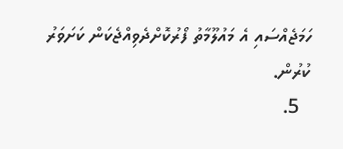ހަމަޖެއްސައި އެ މައުލޫމާތު ފޯރުކޮށްދެވިއްޖެކަން ކަށަވަރު ކުރުން.
  5.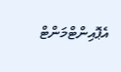އެޕޮއިންޓްމަންޓް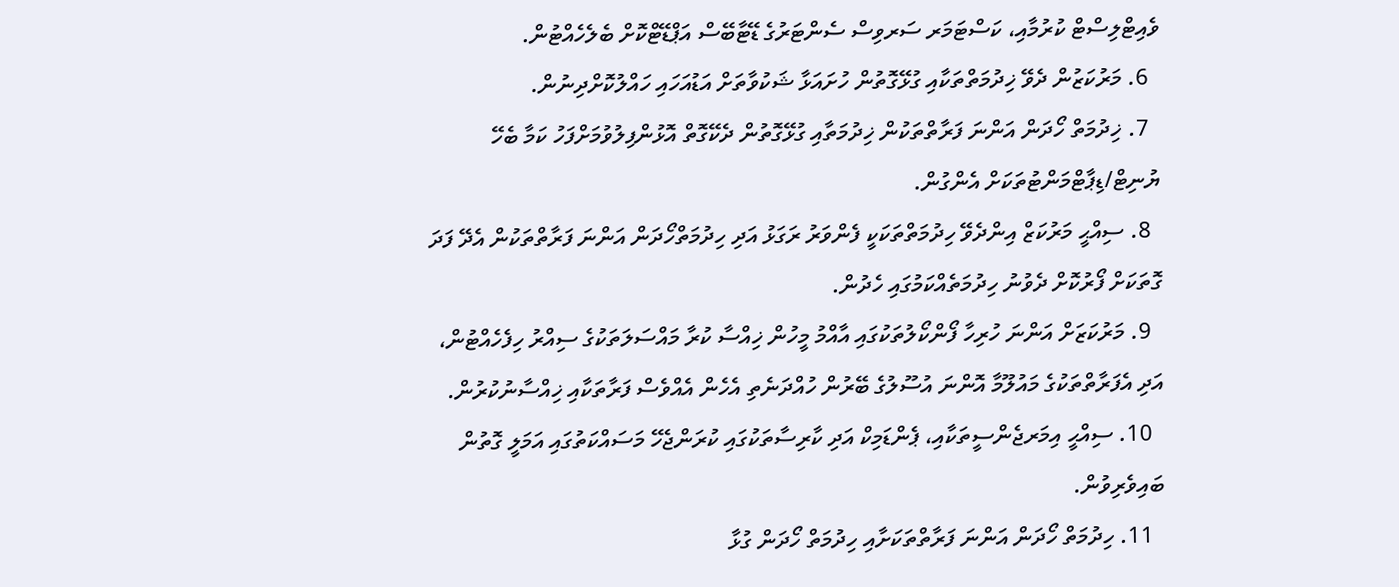ވެއިޓްލިސްޓް ކުރުމާއި، ކަސްޓަމަރ ސަރވިސް ސެންޓަރުގެ ޑޭޓާބޭސް އަޕްޑޭޓްކޮށް ބެލެހެއްޓުން.
  6. މަރުކަޒުން ދެވޭ ޚިދުމަތްތަކާއި ގުޅޭގޮތުން ހުށައަޅާ ޝަކުވާތަށް އަޑުއަހައި ހައްލުކޮށްދިނުން.
  7. ޚިދުމަތް ހޯދަން އަންނަ ފަރާތްތަކުން ޚިދުމަތާއި ގުޅޭގޮތުން ދެކޭގޮތް އޮޅުންފިލުވުމަށްފަހު ކަމާ ބެހޭ ޔުނިޓް/ޑިޕާޓްމަންޓުތަކަށް އެންގުން.
  8. ސިއްޙީ މަރުކަޒް އިންދެވޭ ހިދުމަތްތަކަކީ ފެންވަރު ރަގަޅު އަދި ހިދުމަތްހޯދަން އަންނަ ފަރާތްތަކުން އެދޭ ފަދަ ގޮތަކަށް ފޯރުކޮށް ދެވުނު ހިދުމަތެއްކަމުގައި ހެދުން.
  9. މަރުކަޒަށް އަންނަ ހުރިހާ ފޯންކޯލުތަކުގައި އާއްމު މީހުން ޚިއްސާ ކުރާ މައްސަލަތަކުގެ ސިއްރު ހިފެހެއްޓުން، އަދި އެފަރާތްތަކުގެ މައުލޫމާ އޮންނަ އުސޫލުގެ ބޭރުން ހުއްދަނެތި އެހެން އެއްވެސް ފަރާތަކާއި ޚިއްސާނުކުރުން.
  10. ސިއްޙީ އިމަރޖެންސީތަކާއި، ޕެންޑަމިކް އަދި ކާރިސާތަކުގައި ކުރަންޖެހޭ މަސައްކަތުގައި އަމަލީ ގޮތުން ބައިވެރިވުން.
  11. ހިދުމަތް ހޯދަން އަންނަ ފަރާތްތަކަށާއި ހިދުމަތް ހޯދަން ގުޅާ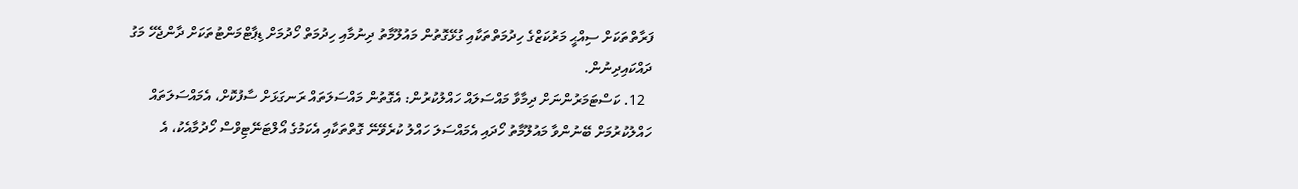ފަރާތްތަކަށް ސިއްޙީ މަރުކަޒްގެ ހިދުމަތްތަކާއި ގުޅޭގޮތުން މައުލޫމާތު ދިނުމާއި ހިދުމަތް ހޯދުމަށް ޑިޕާޓްމަންޓުތަކަށް ދާންޖެހޭ މަގު ދައްކައިދިނުން.
  12. ކަސްޓަމަރުންނަށް ދިމާވާ މައްސަލައް ހައްލުކުރުން: އެގޮތުން މައްސަލަތައް ރަނގަޅަށް ސާފުކޮށް، އެމައްސަލަތައް ހައްލުކުރުމަށް ބޭނުންވާ މައުލޫމާތު ހޯދައި އެމައްސަލަ ހައްލު ކުރެވޭނޭ ގޮތްތަކާއި އެކަމުގެ އޯލްޓަނޭޓިވްސް ހޯދުމާއެކު، އެ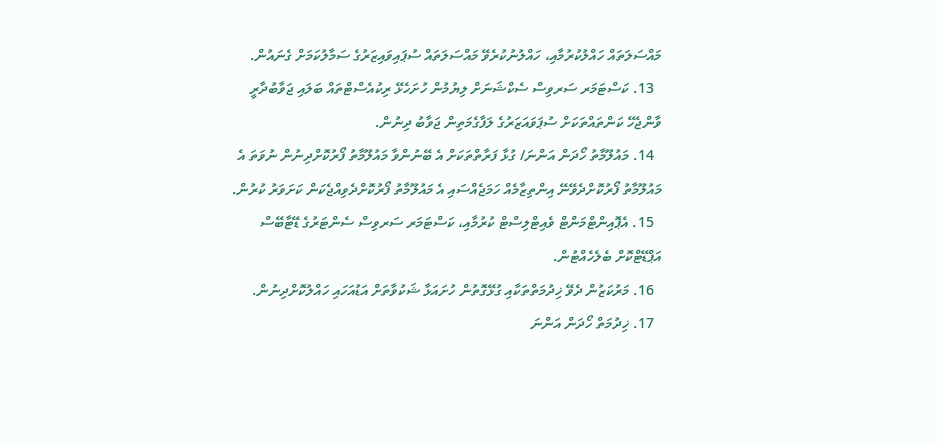މައްސަލަތައް ހައްލުކުރުމާއި، ހައްލުނުކުރެވޭ މައްސަލަތައް ސުޕައިވައިޒަރުގެ ސަމާލުކަމަށް ގެނައުން.
  13. ކަސްޓަމަރ ސަރވިސް ސެކްޝަނަށް ލިޔުމުން ހުށަހެޅޭ ރިކުއެސްޓްތައް ބަލައި ޖަވާބުދާރީ ވާންޖެހޭ ކަންތައްތަކަށް ސުޕަވައަޒަރުގެ ލަފާގެމަތިން ޖަވާބު ދިނުން.
  14. މައުލޫމާތު ހޯދަން އަންނަ/ ގުޅާ ފަރާތްތަކަށް އެ ބޭނުންވާ މައުލޫމާތު ފޯރުކޮށްދިނުން ނުވަތަ އެ މައުލޫމާތު ފޯރުކޮށްދެވޭނޭ އިންތިޒާމެއް ހަމަޖެއްސައި އެ މައުލޫމާތު ފޯރުކޮށްދެވިއްޖެކަން ކަށަވަރު ކުރުން.
  15. އެޕޮއިންޓްމަންޓް ވެއިޓްލިސްޓް ކުރުމާއި، ކަސްޓަމަރ ސަރވިސް ސެންޓަރުގެ ޑޭޓާބޭސް އަޕްޑޭޓްކޮށް ބެލެހެއްޓުން.
  16. މަރުކަޒުން ދެވޭ ޚިދުމަތްތަކާއި ގުޅޭގޮތުން ހުށައަޅާ ޝަކުވާތަށް އަޑުއަހައި ހައްލުކޮށްދިނުން.
  17. ޚިދުމަތް ހޯދަން އަންނަ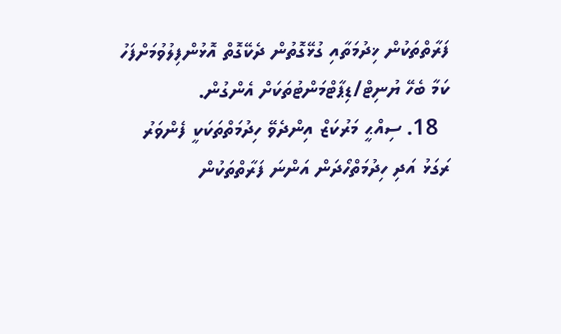ފަރާތްތަކުން ޚިދުމަތާއި ގުޅޭގޮތުން ދެކޭގޮތް އޮޅުންފިލުވުމަށްފަހު ކަމާ ބެހޭ ޔުނިޓް/ޑިޕާޓްމަންޓުތަކަށް އެންގުން.
  18. ސިއްޙީ މަރުކަޒް އިންދެވޭ ހިދުމަތްތަކަކީ ފެންވަރު ރަގަޅު އަދި ހިދުމަތްހޯދަން އަންނަ ފަރާތްތަކުން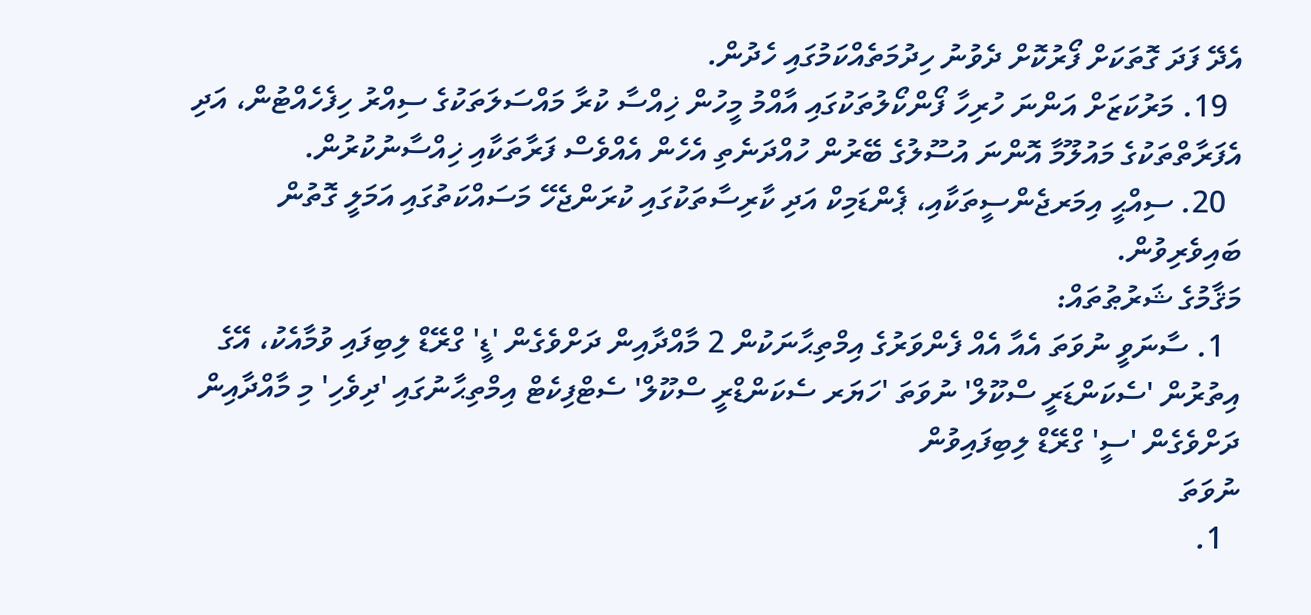އެދޭ ފަދަ ގޮތަކަށް ފޯރުކޮށް ދެވުނު ހިދުމަތެއްކަމުގައި ހެދުން.
  19. މަރުކަޒަށް އަންނަ ހުރިހާ ފޯންކޯލުތަކުގައި އާއްމު މީހުން ޚިއްސާ ކުރާ މައްސަލަތަކުގެ ސިއްރު ހިފެހެއްޓުން، އަދި އެފަރާތްތަކުގެ މައުލޫމާ އޮންނަ އުސޫލުގެ ބޭރުން ހުއްދަނެތި އެހެން އެއްވެސް ފަރާތަކާއި ޚިއްސާނުކުރުން.
  20. ސިއްޙީ އިމަރޖެންސީތަކާއި، ޕެންޑަމިކް އަދި ކާރިސާތަކުގައި ކުރަންޖެހޭ މަސައްކަތުގައި އަމަލީ ގޮތުން ބައިވެރިވުން.
މަޤާމުގެ ޝަރުޠުތައް:
  1. ސާނަވީ ނުވަތަ އެއާ އެއް ފެންވަރުގެ އިމްތިޙާނަކުން 2 މާއްދާއިން ދަށްވެގެން 'ޑީ' ގްރޭޑް ލިބިފައި ވުމާއެކު، އޭގެ އިތުރުން 'ސެކަންޑަރީ ސްކޫލް' ނުވަތަ 'ހަޔަރ ސެކަންޑްރީ ސްކޫލް' ސެޓްފިކެޓް އިމްތިޙާނުގައި 'ދިވެހި' މި މާއްދާއިން ދަށްވެގެން 'ސީ' ގްރޭޑް ލިބިފައިވުން
ނުވަތަ
  1.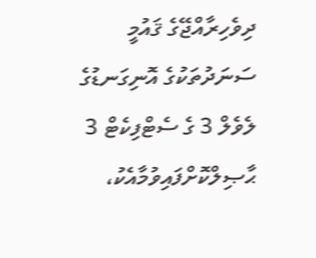ދިވެހިރާއްޖޭގެ ޤައުމީ ސަނަދުތަކުގެ އޮނިގަނޑުގެ ލެވެލް 3 ގެ ސެޓްފިކެޓް 3 ޙާޞިލްކޮށްފައިވުމާއެކު،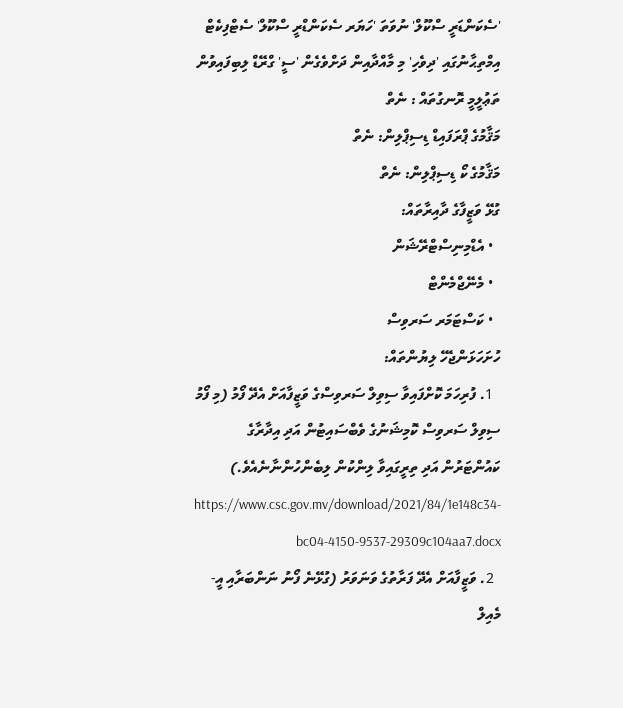'ސެކަންޑަރީ ސްކޫލް' ނުވަތަ 'ހަޔަރ ސެކަންޑްރީ ސްކޫލް' ސެޓްފިކެޓް އިމްތިޙާނުގައި 'ދިވެހި' މި މާއްދާއިން ދަށްވެގެން 'ސީ' ގްރޭޑް ލިބިފައިވުން
ތަޢުލީމީ ރޮނގުތައް : ނެތް
މަޤާމުގެ ޕްރަފައިޑް ޑިސިޕްލިން: ނެތް
މަޤާމުގެ ކޯ ޑިސިޕްލިން: ނެތް
ގުޅޭ ވަޒީފާގެ ދާއިރާތައް:
  • އެޑްމިނިސްޓްރޭޝަން
  • މެނޭޖްމެންޓް
  • ކަސްޓަމަރ ސަރވިސް
ހުށަހަޅަންޖެހޭ ލިޔުންތައް:
  1. ފުރިހަމަ ކޮށްފައިވާ ސިވިލް ސަރވިސްގެ ވަޒީފާއަށް އެދޭ ފޯމު (މި ފޯމު ސިވިލް ސަރވިސް ކޮމިޝަނުގެ ވެބްސައިޓުން އަދި އިދާރާގެ ކައުންޓަރުން އަދި ތިރީގައިވާ ލިންކުން ލިބެންހުންނާނެއެވެ.)   https://www.csc.gov.mv/download/2021/84/1e148c34-bc04-4150-9537-29309c104aa7.docx
  2. ވަޒީފާއަށް އެދޭ ފަރާތުގެ ވަނަވަރު (ގުޅޭނެ ފޯނު ނަންބަރާއި އީ-މެއިލް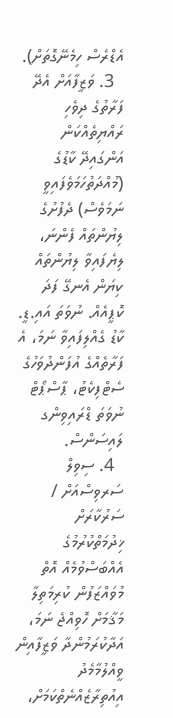އެޑްރެސް ހިމެނޭގޮތަށް).
  3. ވަޒީފާއަށް އެދޭ ފަރާތުގެ ދިވެހި ރައްޔިތެއްކަން އަންގައިދޭ ކާޑުގެ (މުއްދަތުހަމަވެފައިވީ ނަމަވެސް) ދެފުށުގެ ލިޔުންތައް ފެންނަ، ލިޔެފައިވާ ލިޔުންތައް ކިޔަން އެނގޭ ފަދަ ކޮޕީއެއް. ނުވަތަ އައި.ޑީ. ކާޑު ގެއްލިފައިވާ ނަމަ، އެ ފަރާތެއްގެ އުފަންދުވަހުގެ ސެޓްފިކެޓު، ޕާސްޕޯޓް ނުވަތަ ޑްރައިވިންގ ލައިސަންސް.
  4. ސިވިލް ސަރވިސްއަށް / ސަރުކާރަށް ޚިދުމަތްކުރުމުގެ އެއްބަސްވުމެއް އޮތް މުވައްޒަފުން ކުރިމަތިލާ މަޤާމަށް ހޮވިއްޖެ ނަމަ، އަދާކުރަމުންދާ ވަޒީފާއިން ވީއްލުމާމެދު އިއުތިރާޒެއްނެތްކަމަށް،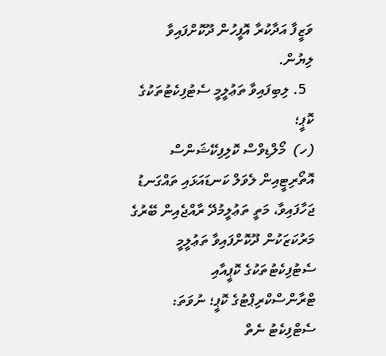ވަޒީފާ އަދާކުރާ އޮފީހުން ދޫކޮށްފައިވާ ލިޔުން.
  5. ލިބިފައިވާ ތަޢުލީމީ ސެޓުފިކެޓުތަކުގެ ކޮޕީ؛
(ހ)  މޯލްޑިވްސް ކޮލިފިކޭޝަންސް އޮތޯރިޓީއިން ލެވަލް ކަނޑައަޅައި ތައްގަނޑު ޖަހާފައިވާ، މަތީ ތަޢުލީމުދޭ ރާއްޖެއިން ބޭރުގެ މަރުކަޒަކުން ދޫކޮށްފައިވާ ތަޢުލީމީ ސެޓުފިކެޓުތަކުގެ ކޮޕީއާއި ޓްރާންސްކްރިޕްޓުގެ ކޮޕީ؛ ނުވަތަ: ސެޓްފިކެޓު ނެތް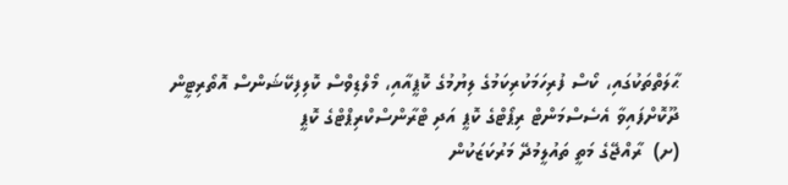ޙާލަތްތަކުގައި، ކޯސް ފުރިހަމަކުރިކަމުގެ ލިޔުމުގެ ކޮޕީއާއި، މޯލްޑިވްސް ކޮލިފިކޭޝަންސް އޮތޯރިޓީން ދޫކޮށްފައިވާ އެސެސްމަންޓް ރިޕޯޓްގެ ކޮޕީ އަދި ޓްރާންސްކްރިޕްޓްގެ ކޮޕީ
(ށ)  ރާއްޖޭގެ މަތީ ތައުލީމުދޭ މަރުކަޒަކުން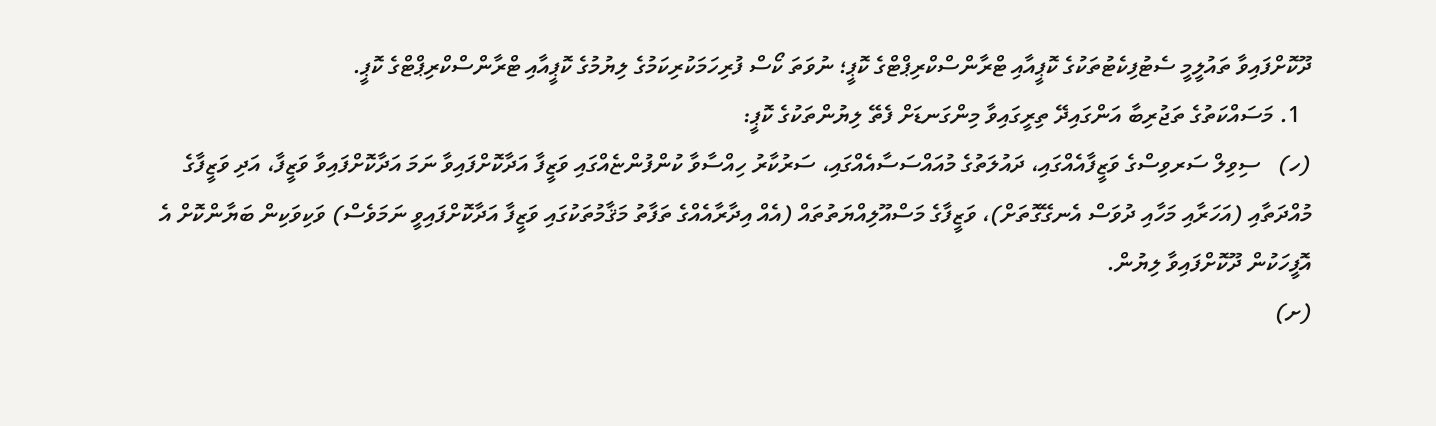ދޫކޮށްފައިވާ ތައުލީމީ ސެޓުފިކެޓުތަކުގެ ކޮޕީއާއި ޓްރާންސްކްރިޕްޓްގެ ކޮޕީ؛ ނުވަތަ ކޯސް ފުރިހަމަކުރިކަމުގެ ލިޔުމުގެ ކޮޕީއާއި ޓްރާންސްކްރިޕްޓްގެ ކޮޕީ.
  1. މަސައްކަތުގެ ތަޖުރިބާ އަންގައިދޭ ތިރީގައިވާ މިންގަނޑަށް ފެތޭ ލިޔުންތަކުގެ ކޮޕީ:
(ހ)   ސިވިލް ސަރވިސްގެ ވަޒީފާއެއްގައި، ދައުލަތުގެ މުއައްސަސާއެއްގައި، ސަރުކާރު ހިއްސާވާ ކުންފުންޏެއްގައި ވަޒީފާ އަދާކޮށްފައިވާ ނަމަ އަދާކޮށްފައިވާ ވަޒީފާ، އަދި ވަޒީފާގެ މުއްދަތާއި (އަހަރާއި މަހާއި ދުވަސް އެނގޭގޮތަށް)، ވަޒީފާގެ މަސްއޫލިއްޔަތުތައް (އެއް އިދާރާއެއްގެ ތަފާތު މަޤާމުތަކުގައި ވަޒީފާ އަދާކޮށްފައިވީ ނަމަވެސް) ވަކިވަކިން ބަޔާންކޮށް އެ އޮފީހަކުން ދޫކޮށްފައިވާ ލިޔުން.
(ށ)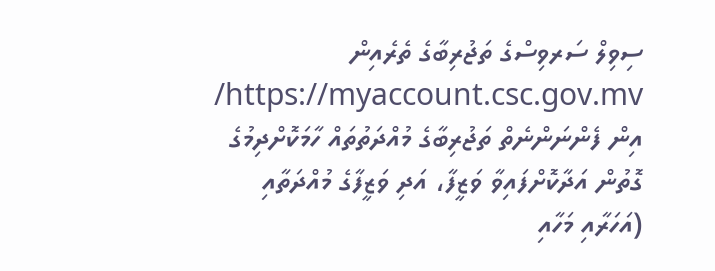ސިވިލް ސަރވިސްގެ ތަޖުރިބާގެ ތެރެއިން https://myaccount.csc.gov.mv/ އިން ފެންނަންނެތް ތަޖުރިބާގެ މުއްދަތުތައް ހާމަކޮށްދިމުގެ ގޮތުން އަދާކޮށްފައިވާ ވަޒީފާ، އަދި ވަޒީފާގެ މުއްދަތާއި (އަހަރާއި މަހާއި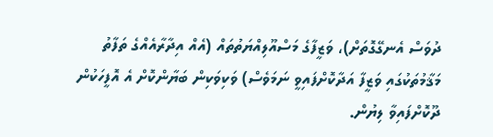ދުވަސް އެނގޭގޮތަށް)، ވަޒީފާގެ މަސްއޫލިއްޔަތުތައް (އެއް އިދާރާއެއްގެ ތަފާތު މަޤާމުތަކުގައި ވަޒީފާ އަދާކޮށްފައިވީ ނަމަވެސް) ވަކިވަކިން ބަޔާންކޮށް އެ އޮފީހަކުން ދޫކޮށްފައިވާ ލިޔުން.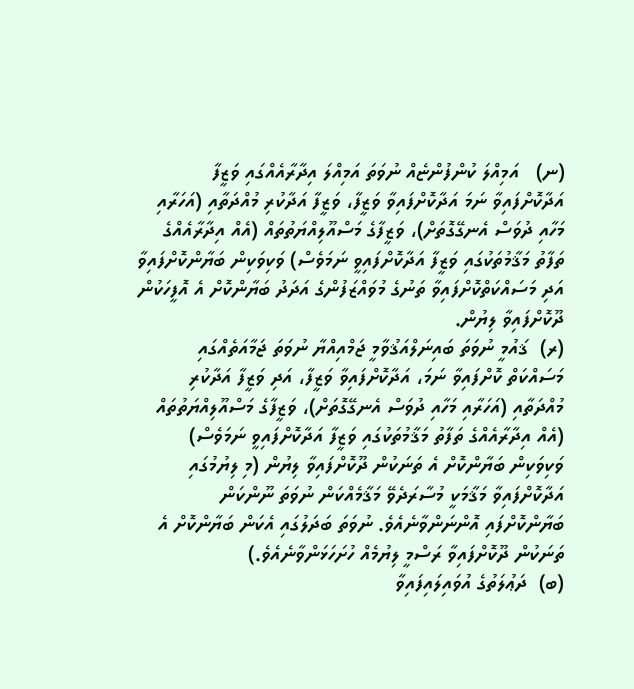(ނ)   އަމިއްލަ ކުންފުންޏެއް ނުވަތަ އަމިއްލަ އިދާރާއެއްގައި ވަޒީފާ އަދާކޮށްފައިވާ ނަމަ އަދާކޮށްފައިވާ ވަޒީފާ، ވަޒީފާ އަދާކުރި މުއްދަތާއި (އަހަރާއި މަހާއި ދުވަސް އެނގޭގޮތަށް)، ވަޒީފާގެ މަސްއޫލިއްޔަތުތައް (އެއް އިދާރާއެއްގެ ތަފާތު މަޤާމުތަކުގައި ވަޒީފާ އަދާކޮށްފައިވީ ނަމަވެސް) ވަކިވަކިން ބަޔާންކޮށްފައިވާ އަދި މަސައްކަތްކޮށްފައިވާ ތަނުގެ މުވައްޒަފުންގެ އަދަދު ބަޔާންކޮށް އެ އޮފީހަކުން ދޫކޮށްފައިވާ ލިޔުން.
(ރ)  ޤައުމީ ނުވަތަ ބައިނަލްއަޤުވާމީ ޖަމްއިއްޔާ ނުވަތަ ޖަމާއަތެއްގައި މަސައްކަތް ކޮށްފައިވާ ނަމަ، އަދާކޮށްފައިވާ ވަޒީފާ، އަދި ވަޒީފާ އަދާކުރި މުއްދަތާއި (އަހަރާއި މަހާއި ދުވަސް އެނގޭގޮތަށް)، ވަޒީފާގެ މަސްއޫލިއްޔަތުތައް (އެއް އިދާރާއެއްގެ ތަފާތު މަޤާމުތަކުގައި ވަޒީފާ އަދާކޮށްފައިވީ ނަމަވެސް) ވަކިވަކިން ބަޔާންކޮށް އެ ތަނަކުން ދޫކޮށްފައިވާ ލިޔުން (މި ލިޔުމުގައި އަދާކޮށްފައިވާ މަޤާމަކީ މުސާރަދެވޭ މަޤާމެއްކަން ނުވަތަ ނޫންކަން ބަޔާންކޮށްފައި އޮންނަންވާނެއެވެ. ނުވަތަ ބަދަލުގައި އެކަން ބަޔާންކޮށް އެ ތަނަކުން ދޫކޮށްފައިވާ ރަސްމީ ލިޔުމެއް ހުށަހަޅަންވާނެއެވެ.)
(ބ)  ދަޢުލަތުގެ އުވައިލައިފައިވާ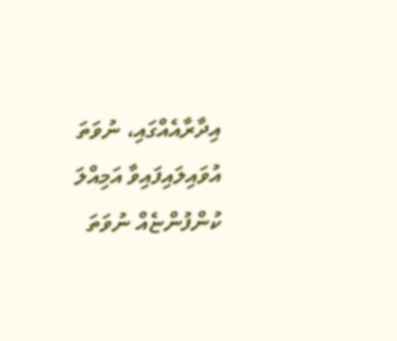އިދާރާއެއްގައި، ނުވަތަ އުވައިލައިފައިވާ އަމިއްލަ ކުންފުންޏެއް ނުވަތަ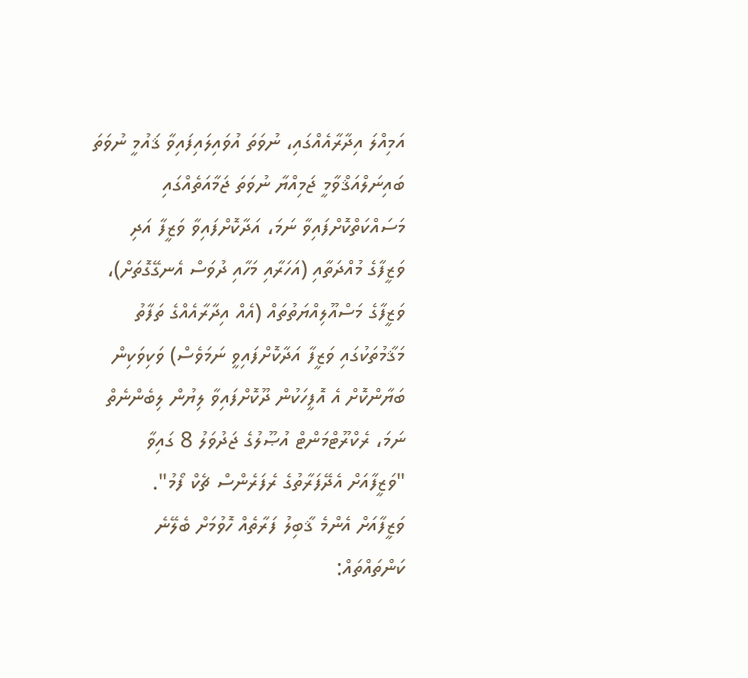އަމިއްލަ އިދާރާއެއްގައި، ނުވަތަ އުވައިލައިފައިވާ ޤައުމީ ނުވަތަ ބައިނަލްއަޤްވާމީ ޖަމިއްޔާ ނުވަތަ ޖަމާއަތެއްގައި މަސައްކަތްކޮށްފައިވާ ނަމަ، އަދާކޮށްފައިވާ ވަޒީފާ އަދި ވަޒީފާގެ މުއްދަތާއި (އަހަރާއި މަހާއި ދުވަސް އެނގޭގޮތަށް)، ވަޒީފާގެ މަސްއޫލިއްޔަތުތައް (އެއް އިދާރާއެއްގެ ތަފާތު މަޤާމުތަކުގައި ވަޒީފާ އަދާކޮށްފައިވީ ނަމަވެސް) ވަކިވަކިން ބަޔާންކޮށް އެ އޮފީހަކުން ދޫކޮށްފައިވާ ލިޔުން ލިބެންނެތް ނަމަ، ރެކްރޫޓްމަންޓް އުޞޫލުގެ ޖަދުވަލު 8 ގައިވާ "ވަޒީފާއަށް އެދޭފަރާތުގެ ރެފަރެންސް ޗެކް ފޯމު".
ވަޒީފާއަށް އެންމެ ޤާބިލު ފަރާތެއް ހޮވުމަށް ބެލޭނެ ކަންތައްތައް: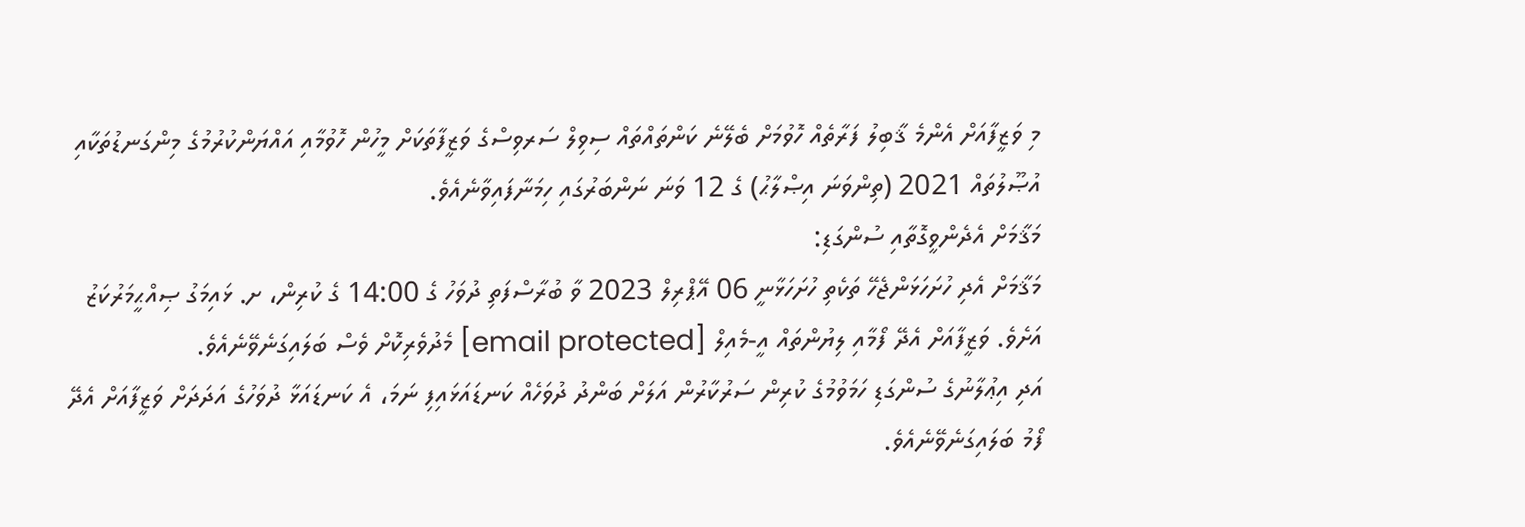މި ވަޒީފާއަށް އެންމެ ޤާބިލު ފަރާތެއް ހޮވުމަށް ބެލޭނެ ކަންތައްތައް ސިވިލް ސަރވިސްގެ ވަޒީފާތަކަށް މީހުން ހޮވުމާއި އައްޔަންކުރުމުގެ މިންގަނޑުތަކާއި އުޞޫލުތައް 2021 (ތިންވަނަ އިޞްލާޙު) ގެ 12 ވަނަ ނަންބަރުގައި ހިމަނާފައިވާނެއެވެ.
މަޤާމަށް އެދެންވީގޮތާއި ސުންގަޑި:
މަޤާމަށް އެދި ހުށަހަޅަންޖެހޭ ތަކެތި ހުށަހަޅާނީ 06 އޭޕްރިލް 2023 ވާ ބުރާސްފަތި ދުވަހު ގެ 14:00 ގެ ކުރިން، ށ. ޅައިމަގު ޞިއްޙީމަރުކަޒު އަށެވެ. ވަޒީފާއަށް އެދޭ ފޯމާއި ލިޔުންތައް އީ-މެއިލް [email protected] މެދުވެރިކޮށް ވެސް ބަލައިގަނެވޭނެއެވެ.
އަދި އިޢުލާނުގެ ސުންގަޑި ހަމަވުމުގެ ކުރިން ސަރުކާރުން އަލަށް ބަންދު ދުވަހެއް ކަނޑައަޅައިފި ނަމަ، އެ ކަނޑައަޅާ ދުވަހުގެ އަދަދަށް ވަޒީފާއަށް އެދޭ ފޯމު ބަލައިގަނެވޭނެއެވެ.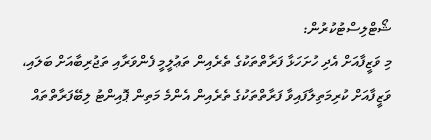ޝޯޓްލިސްޓުކުރުން:
މި ވަޒީފާއަށް އެދި ހުށަހަޅާ ފަރާތްތަކުގެ ތެރެއިން ތަޢުލީމީ ފެންވަރާއި ތަޖުރިބާއަށް ބަލައި، ވަޒީފާއަށް ކުރިމަތިލާފައިވާ ފަރާތްތަކުގެ ތެރެއިން އެންމެ މަތިން ޕޮއިންޓު ލިބޭފަރާތްތައް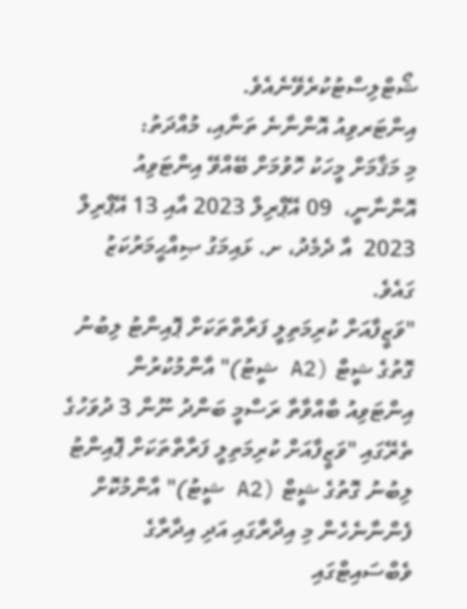ޝޯޓްލިސްޓުކުރެވޭނެއެވެ.
އިންޓަރވިއު އޮންނާނެ ތަނާއި، މުއްދަތު:
މި މަޤާމަށް މީހަކު ހޮވުމަށް ބޭއްވޭ އިންޓަވިއު އޮންނާނީ،  09 އޭޕްރިލް 2023 އާއި 13 އޭޕްރިލް 2023  އާ ދެމެދު، ށ. ޅައިމަގު ޞިއްޙީމަރުކަޒު ގައެވެ.
"ވަޒީފާއަށް ކުރިމަތިލީ ފަރާތްތަކަށް ޕޮއިންޓު ލިބުނު ގޮތުގެ ޝީޓް (A2 ޝީޓު)" އާންމުކުރުން
އިންޓަވިއު ބާއްވާތާ ރަސްމީ ބަންދު ނޫން 3 ދުވަހުގެ ތެރޭގައި "ވަޒީފާއަށް ކުރިމަތިލީ ފަރާތްތަކަށް ޕޮއިންޓު ލިބުނު ގޮތުގެ ޝީޓް (A2 ޝީޓު)" އާންމުކޮށް ފެންނާނެހެން މި އިދާރާގައި އަދި އިދާރާގެ ވެބްސައިޓްގައި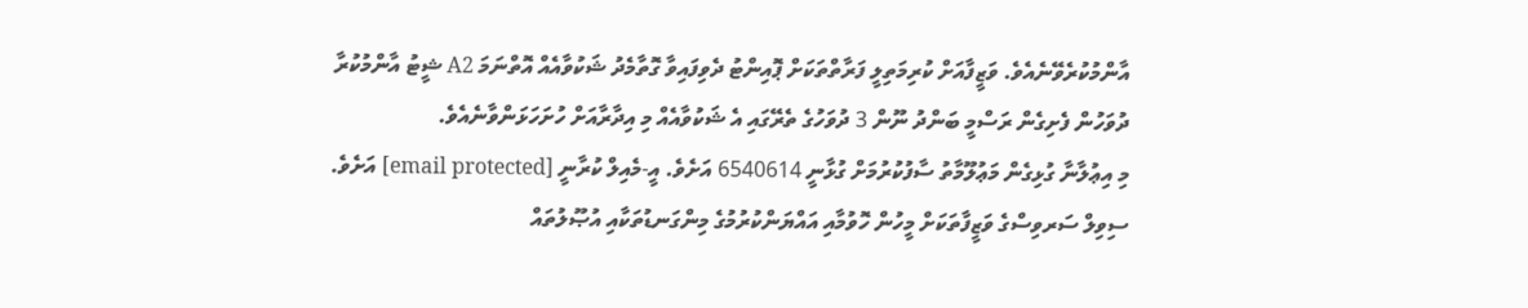އާންމުކުރެވޭނެއެވެ. ވަޒީފާއަށް ކުރިމަތިލީ ފަރާތްތަކަށް ޕޮއިންޓު ދެވިފައިވާ ގޮތާމެދު ޝަކުވާއެއް އޮތްނަމަ A2 ޝީޓު އާންމުކުރާ ދުވަހުން ފެށިގެން ރަސްމީ ބަންދު ނޫން 3 ދުވަހުގެ ތެރޭގައި އެ ޝަކުވާއެއް މި އިދާރާއަށް ހުށަހަޅަންވާނެއެވެ.
މި އިޢުލާނާ ގުޅިގެން މަޢުލޫމާތު ސާފުކުރުމަށް ގުޅާނީ 6540614 އަށެވެ. އީ-މެއިލް ކުރާނީ [email protected] އަށެވެ. ސިވިލް ސަރވިސްގެ ވަޒީފާތަކަށް މީހުން ހޮވުމާއި އައްޔަންކުރުމުގެ މިންގަނޑުތަކާއި އުޞޫލުތައް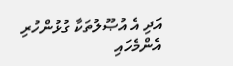އަދި އެ އުޞޫލުތަކާ ގުޅުންހުރި އެންމެހައި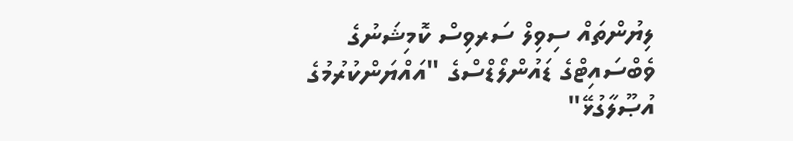ލިޔުންތައް ސިވިލް ސަރވިސް ކޮމިޝަނުގެ ވެބްސައިޓްގެ ޑައުންލޯޑްސްގެ "އައްޔަންކުރުމުގެ އުޞޫލާގުޅޭ"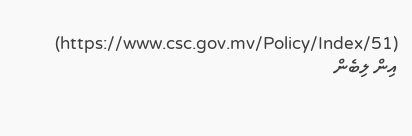(https://www.csc.gov.mv/Policy/Index/51)  އިން ލިބެން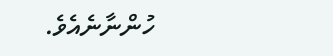ހުންނާނެއެވެ.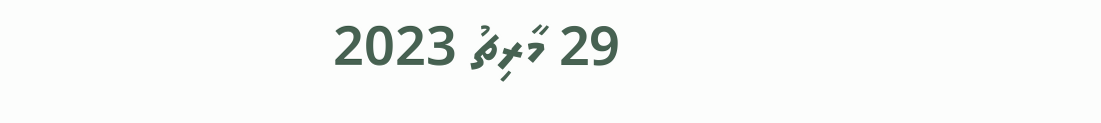29 މާރިޗު 2023